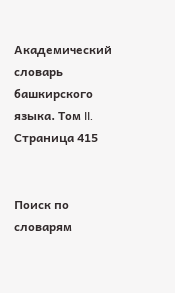Академический словарь башкирского языка. Том II. Страница 415


Поиск по словарям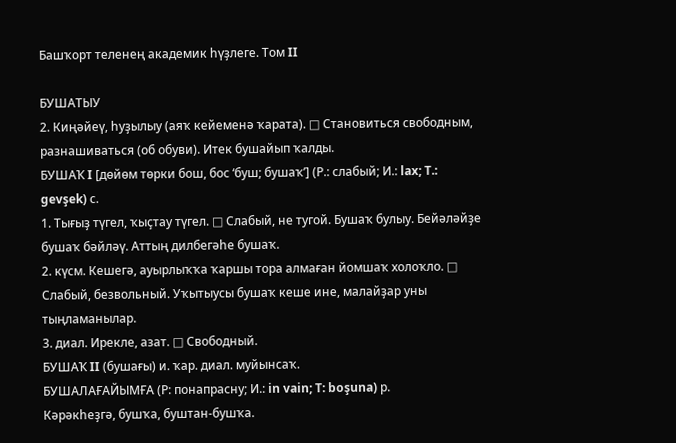Башҡорт теленең академик һүҙлеге. Том II

БУШАТЫУ
2. Киңәйеү, һуҙылыу (аяҡ кейеменә ҡарата). □ Становиться свободным, разнашиваться (об обуви). Итек бушайып ҡалды.
БУШАҠ I [дөйөм төрки бош, бос ‘буш; бушаҡ’] (Р.: слабый; И.: lax; T.: gevşek) с.
1. Тығыҙ түгел, ҡыҫтау түгел. □ Слабый, не тугой. Бушаҡ булыу. Бейәләйҙе бушаҡ бәйләү. Аттың дилбегәһе бушаҡ.
2. күсм. Кешегә, ауырлыҡҡа ҡаршы тора алмаған йомшаҡ холоҡло. □ Слабый, безвольный. Уҡытыусы бушаҡ кеше ине, малайҙар уны тыңламанылар.
3. диал. Ирекле, азат. □ Свободный.
БУШАҠ II (бушағы) и. ҡар. диал. муйынсаҡ.
БУШАЛАҒАЙЫМҒА (Р: понапрасну; И.: in vain; T: boşuna) р.
Кәрәкһеҙгә, бушҡа, буштан-бушҡа.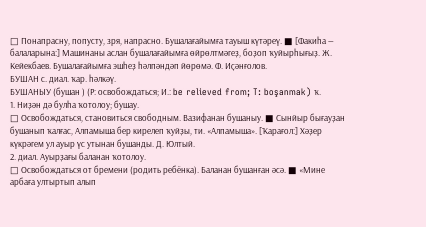□ Понапрасну, попусту, зря, напрасно. Бушалағайымға тауыш күтәреү. ■ [Факиһа — балаларына:] Машинаны аслан бушалағайымға өйрөлтмәгеҙ, боҙоп ҡуйырһығыҙ. Ж. Кейекбаев. Бушалағайымға эшһеҙ һәлпәндәп йөрөмә. Ф. Иҫәнғолов.
БУШАН с. диал. ҡар. һәлкәү.
БУШАНЫУ (бушан ) (Р: освобождаться; И.: be relieved from; T: boşanmak) ҡ.
1. Ниҙән дә булһа ҡотолоу; бушау.
□ Освобождаться, становиться свободным. Вазифанан бушаныу. ■ Сынйыр бығауҙан бушанып ҡалғас, Алпамыша бер кирелеп ҡуйҙы, ти. «Алпамыша». [Ҡарағол:] Хәҙер күкрәгем ул ауыр үс утынан бушанды. Д. Юлтый.
2. диал. Ауырҙағы баланан ҡотолоу.
□ Освобождаться от бремени (родить ребёнка). Баланан бушанған әсә. ■ «Мине арбаға ултыртып алып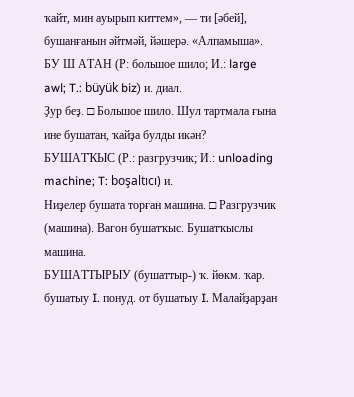ҡайт, мин ауырып киттем», — ти [әбей], бушанғанын әйтмәй, йәшерә. «Алпамыша».
БУ Ш АТАН (Р: большое шило; И.: large awl; T.: büyük biz) и. диал.
Ҙур беҙ. □ Большое шило. Шул тартмала ғына ине бушатан, ҡайҙа булды икән?
БУШАТҠЫС (Р.: разгрузчик; И.: unloading machine; T: boşaltıcı) и.
Ниҙелер бушата торған машина. □ Разгрузчик (машина). Вагон бушатҡыс. Бушатҡыслы машина.
БУШАТТЫРЫУ (бушаттыр-) ҡ. йөкм. ҡар. бушатыу I. понуд. от бушатыу I. Малайҙарҙан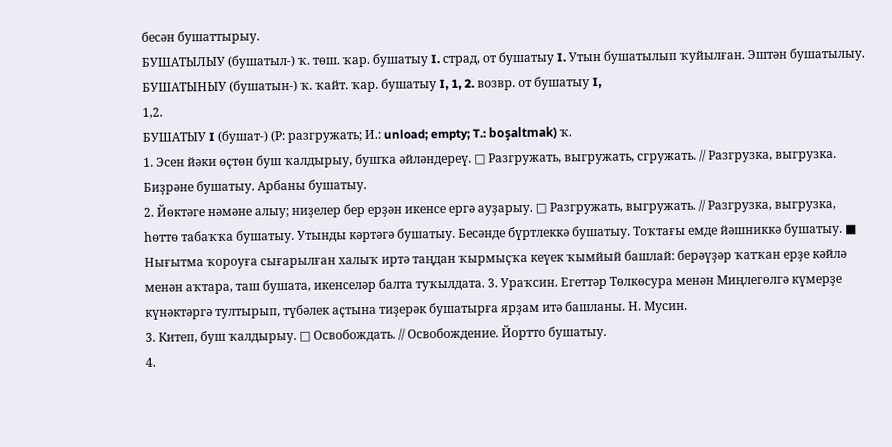бесән бушаттырыу.
БУШАТЫЛЫУ (бушатыл-) ҡ. төш. ҡар. бушатыу I. страд, от бушатыу I. Утын бушатылып ҡуйылған. Эштән бушатылыу.
БУШАТЫНЫУ (бушатын-) ҡ. ҡайт. ҡар. бушатыу I, 1, 2. возвр. от бушатыу I,
1,2.
БУШАТЫУ I (бушат-) (Р: разгружать; И.: unload; empty; T.: boşaltmak) ҡ.
1. Эсен йәки өҫтөн буш ҡалдырыу, бушҡа әйләндереү. □ Разгружать, выгружать, сгружать. // Разгрузка, выгрузка. Биҙрәне бушатыу. Арбаны бушатыу.
2. Йөктәге нәмәне алыу; ниҙелер бер ерҙән икенсе ергә ауҙарыу. □ Разгружать, выгружать. // Разгрузка, выгрузка, һөттө табаҡҡа бушатыу. Утынды кәртәгә бушатыу. Бесәнде бүртлеккә бушатыу. Тоҡтағы емде йәшниккә бушатыу. ■ Нығытма ҡороуға сығарылған халыҡ иртә таңдан ҡырмыҫҡа кеүек ҡымйый башлай: берәүҙәр ҡатҡан ерҙе кәйлә менән аҡтара, таш бушата, икенселәр балта туҡылдата. 3. Ураҡсин. Егеттәр Төлкөсура менән Миңлегөлгә күмерҙе күнәктәргә тултырып, түбәлек аҫтына тиҙерәк бушатырға ярҙам итә башланы. Н. Мусин.
3. Китеп, буш ҡалдырыу. □ Освобождать. // Освобождение. Йортто бушатыу.
4.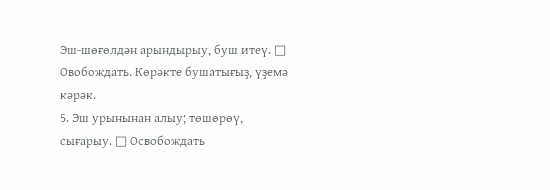Эш-шөғөлдән арындырыу, буш итеү. □ Овобождать. Көрәкте бушатығыҙ, үҙемә кәрәк.
5. Эш урынынан алыу; төшөрөү, сығарыу. □ Освобождать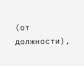(от должности),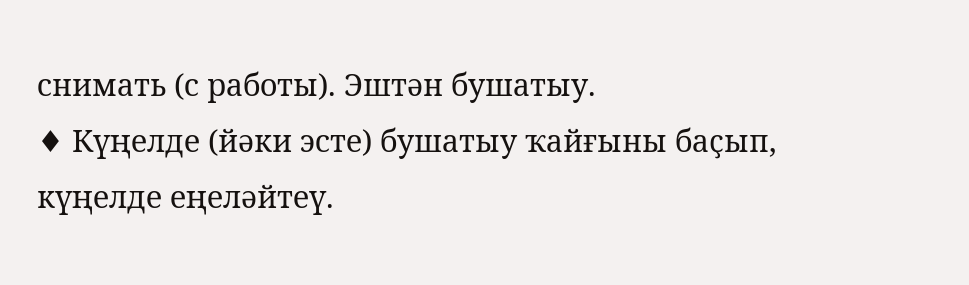снимать (с работы). Эштән бушатыу.
♦ Күңелде (йәки эсте) бушатыу ҡайғыны баҫып, күңелде еңеләйтеү.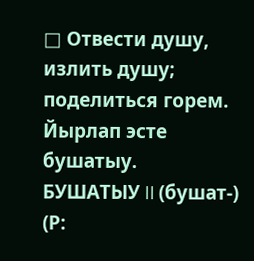□ Отвести душу, излить душу; поделиться горем. Йырлап эсте бушатыу.
БУШАТЫУ II (бушат-) (Р: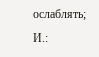ослаблять; И.: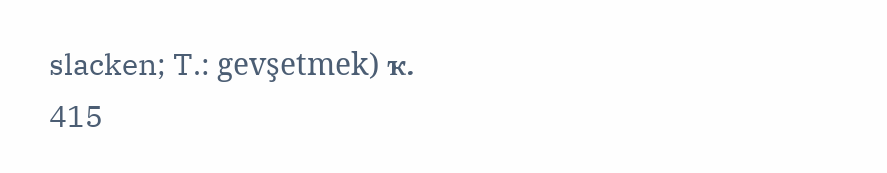slacken; T.: gevşetmek) ҡ.
415